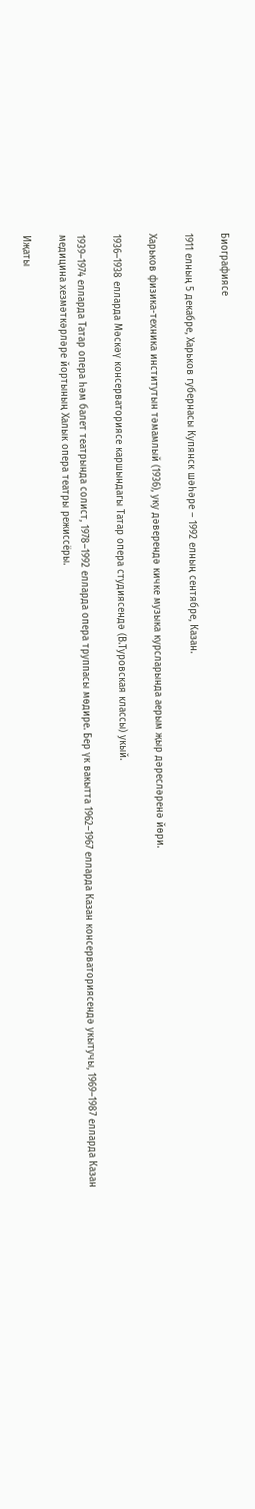Биографиясе

1911 елның 5 декабре, Харьков губернасы Купянск шәһәре – 1992 елның сентябре, Казан.

Харьков физика-техника институтын тәмамлый (1936), уку дәверендә кичке музыка курсларында аерым җыр дәресләренә йөри.

1936–1938 елларда Мәскәү консерваториясе каршындагы Татар опера студиясендә (В.Туровская классы) укый.

1939–1974 елларда Татар опера һәм балет театрында солист, 1978–1992 елларда опера труппасы мөдире. Бер үк вакытта 1962–1967 елларда Казан консерваториясендә укытучы, 1969–1987 елларда Казан медицина хезмәткәрләре йортының Халык опера театры режиссёры.

Иҗаты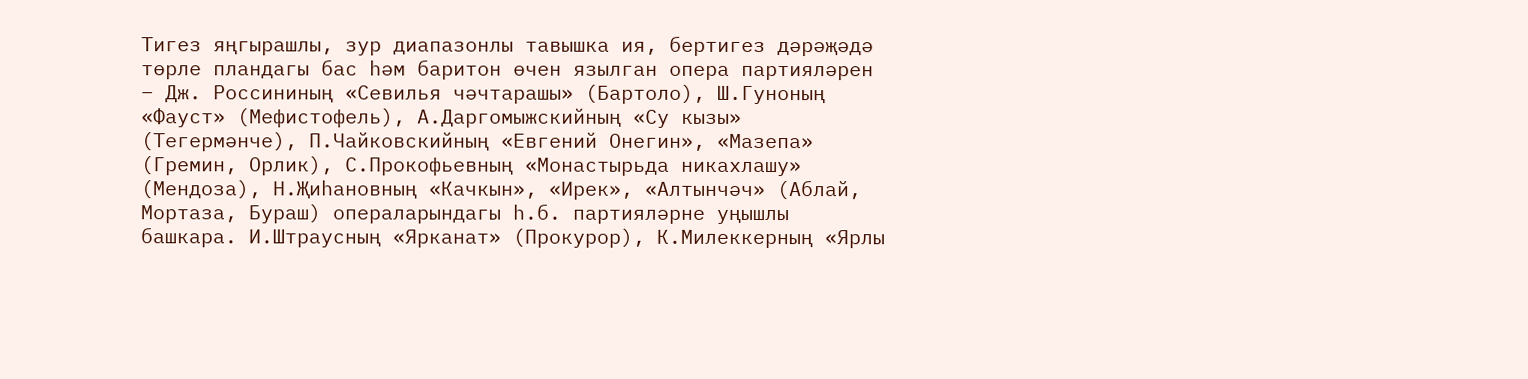Тигез яңгырашлы, зур диапазонлы тавышка ия, бертигез дәрәҗәдә төрле пландагы бас һәм баритон өчен язылган опера партияләрен – Дж. Россининың «Севилья чәчтарашы» (Бартоло), Ш.Гуноның «Фауст» (Мефистофель), А.Даргомыжскийның «Су кызы» (Тегермәнче), П.Чайковскийның «Евгений Онегин», «Мазепа» (Гремин, Орлик), С.Прокофьевның «Монастырьда никахлашу» (Мендоза), Н.Җиһановның «Качкын», «Ирек», «Алтынчәч» (Аблай, Мортаза, Бураш) операларындагы һ.б. партияләрне уңышлы башкара. И.Штраусның «Ярканат» (Прокурор), К.Милеккерның «Ярлы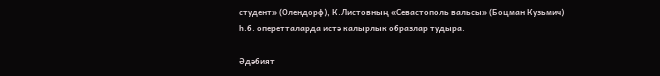студент» (Олендорф), К.Листовның «Севастополь вальсы» (Боцман Кузьмич) һ.б. оперетталарда истә калырлык образлар тудыра.

Әдәбият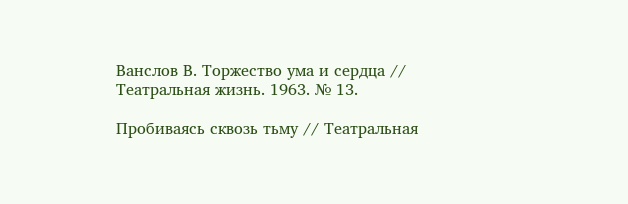Ванслов В. Торжество ума и сердца // Театральная жизнь. 1963. № 13.

Пробиваясь сквозь тьму // Театральная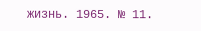жизнь. 1965. № 11.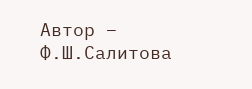Автор – Ф.Ш.Салитова